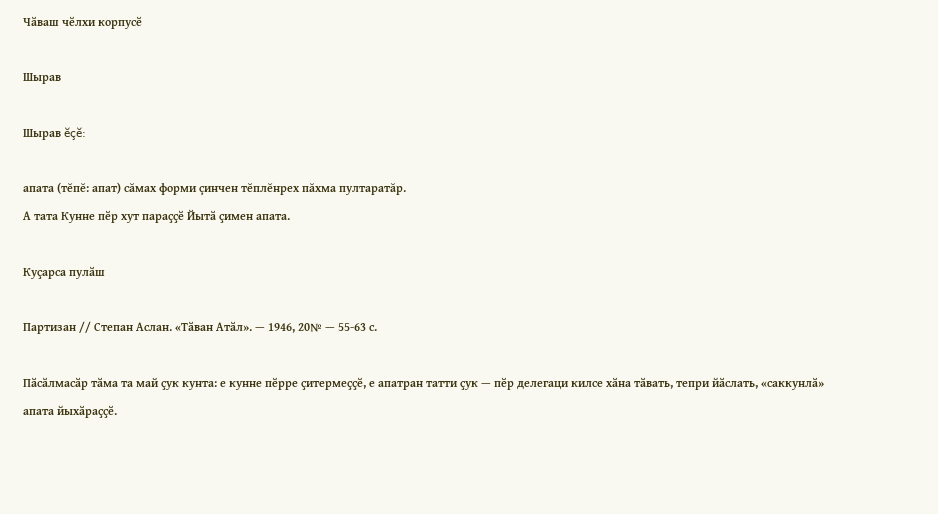Чӑваш чӗлхи корпусӗ

Шырав

Шырав ĕçĕ:

апата (тĕпĕ: апат) сăмах форми çинчен тĕплĕнрех пăхма пултаратăр.
А тата Кунне пӗр хут параҫҫӗ Йытӑ ҫимен апата.

Куҫарса пулӑш

Партизан // Степан Аслан. «Тӑван Атӑл». — 1946, 20№ — 55-63 с.

Пӑсӑлмасӑр тӑма та май ҫук кунта: е кунне пӗрре ҫитермеҫҫӗ, е апатран татти ҫук — пӗр делегаци килсе хӑна тӑвать, тепри йӑслать, «саккунлӑ» апата йыхӑраҫҫӗ.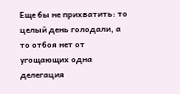Еще бы не прихватить: то целый день голодали, а то отбоя нет от угощающих одна делегация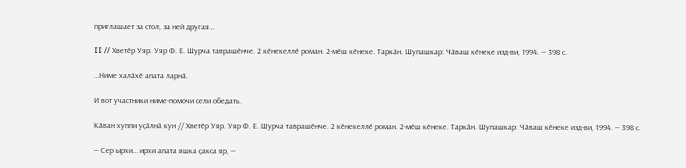приглашает за стол, за ней другая…

II // Хветӗр Уяр. Уяр Ф. Е. Шурча таврашӗнче. 2 кӗнекеллӗ роман. 2-мӗш кӗнеке. Таркӑн. Шупашкар: Чӑваш кӗнеке изд-ви, 1994. — 398 с.

…Ниме халӑхӗ апата ларнӑ.

И вот участники ниме-помочи сели обедать.

Кӑван хуппи уҫӑлнӑ кун // Хветӗр Уяр. Уяр Ф. Е. Шурча таврашӗнче. 2 кӗнекеллӗ роман. 2-мӗш кӗнеке. Таркӑн. Шупашкар: Чӑваш кӗнеке изд-ви, 1994. — 398 с.

— Сер ырхи… ирхи апата яшка ҫакса яр, —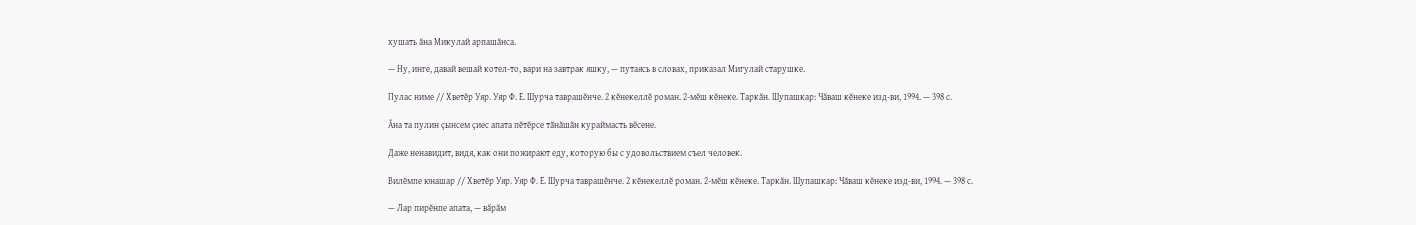хушать ӑна Микулай арпашӑнса.

— Ну, инге, давай вешай котел-то, вари на завтрак яшку, — путаясь в словах, приказал Мигулай старушке.

Пулас ниме // Хветӗр Уяр. Уяр Ф. Е. Шурча таврашӗнче. 2 кӗнекеллӗ роман. 2-мӗш кӗнеке. Таркӑн. Шупашкар: Чӑваш кӗнеке изд-ви, 1994. — 398 с.

Ӑна та пулин ҫынсем ҫиес апата пӗтӗрсе тӑнӑшӑн кураймасть вӗсене.

Даже ненавидит, видя, как они пожирают еду, которую бы с удовольствием съел человек.

Вилӗмпе юнашар // Хветӗр Уяр. Уяр Ф. Е. Шурча таврашӗнче. 2 кӗнекеллӗ роман. 2-мӗш кӗнеке. Таркӑн. Шупашкар: Чӑваш кӗнеке изд-ви, 1994. — 398 с.

— Лар пирӗнпе апата, — вӑрӑм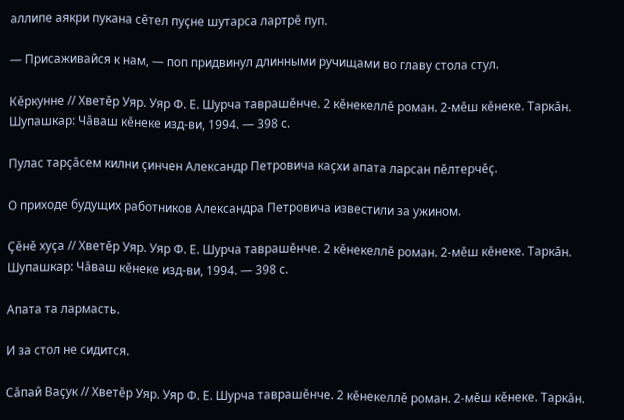аллипе аякри пукана сӗтел пуҫне шутарса лартрӗ пуп.

— Присаживайся к нам, — поп придвинул длинными ручищами во главу стола стул.

Кӗркунне // Хветӗр Уяр. Уяр Ф. Е. Шурча таврашӗнче. 2 кӗнекеллӗ роман. 2-мӗш кӗнеке. Таркӑн. Шупашкар: Чӑваш кӗнеке изд-ви, 1994. — 398 с.

Пулас тарҫӑсем килни ҫинчен Александр Петровича каҫхи апата ларсан пӗлтерчӗҫ.

О приходе будущих работников Александра Петровича известили за ужином.

Ҫӗнӗ хуҫа // Хветӗр Уяр. Уяр Ф. Е. Шурча таврашӗнче. 2 кӗнекеллӗ роман. 2-мӗш кӗнеке. Таркӑн. Шупашкар: Чӑваш кӗнеке изд-ви, 1994. — 398 с.

Апата та лармасть.

И за стол не сидится.

Сӑпай Ваҫук // Хветӗр Уяр. Уяр Ф. Е. Шурча таврашӗнче. 2 кӗнекеллӗ роман. 2-мӗш кӗнеке. Таркӑн.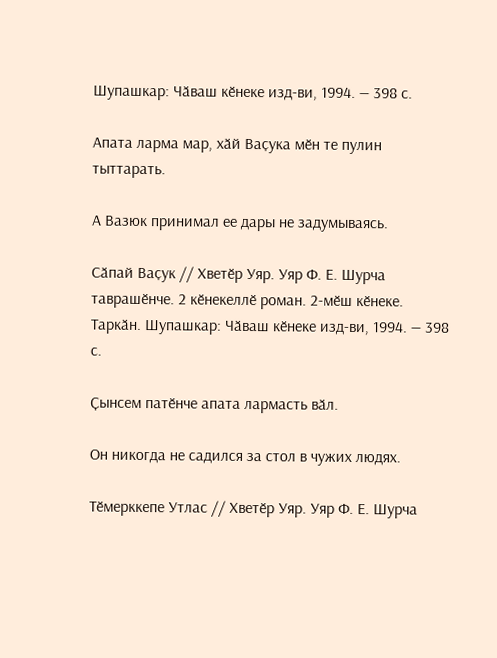Шупашкар: Чӑваш кӗнеке изд-ви, 1994. — 398 с.

Апата ларма мар, хӑй Ваҫука мӗн те пулин тыттарать.

А Вазюк принимал ее дары не задумываясь.

Сӑпай Ваҫук // Хветӗр Уяр. Уяр Ф. Е. Шурча таврашӗнче. 2 кӗнекеллӗ роман. 2-мӗш кӗнеке. Таркӑн. Шупашкар: Чӑваш кӗнеке изд-ви, 1994. — 398 с.

Ҫынсем патӗнче апата лармасть вӑл.

Он никогда не садился за стол в чужих людях.

Тӗмерккепе Утлас // Хветӗр Уяр. Уяр Ф. Е. Шурча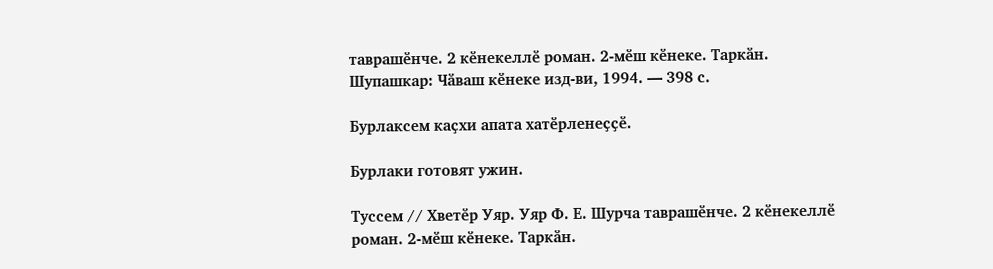таврашӗнче. 2 кӗнекеллӗ роман. 2-мӗш кӗнеке. Таркӑн. Шупашкар: Чӑваш кӗнеке изд-ви, 1994. — 398 с.

Бурлаксем каҫхи апата хатӗрленеҫҫӗ.

Бурлаки готовят ужин.

Туссем // Хветӗр Уяр. Уяр Ф. Е. Шурча таврашӗнче. 2 кӗнекеллӗ роман. 2-мӗш кӗнеке. Таркӑн.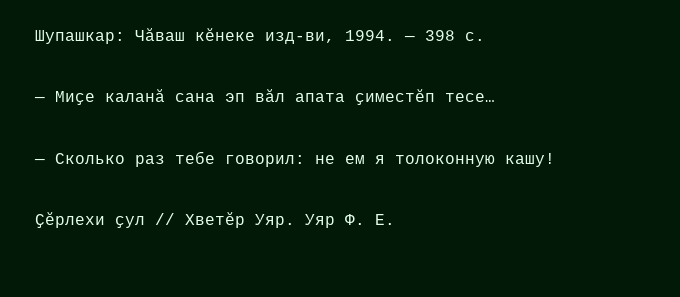Шупашкар: Чӑваш кӗнеке изд-ви, 1994. — 398 с.

— Миҫе каланӑ сана эп вӑл апата ҫиместӗп тесе…

— Сколько раз тебе говорил: не ем я толоконную кашу!

Ҫӗрлехи ҫул // Хветӗр Уяр. Уяр Ф. Е.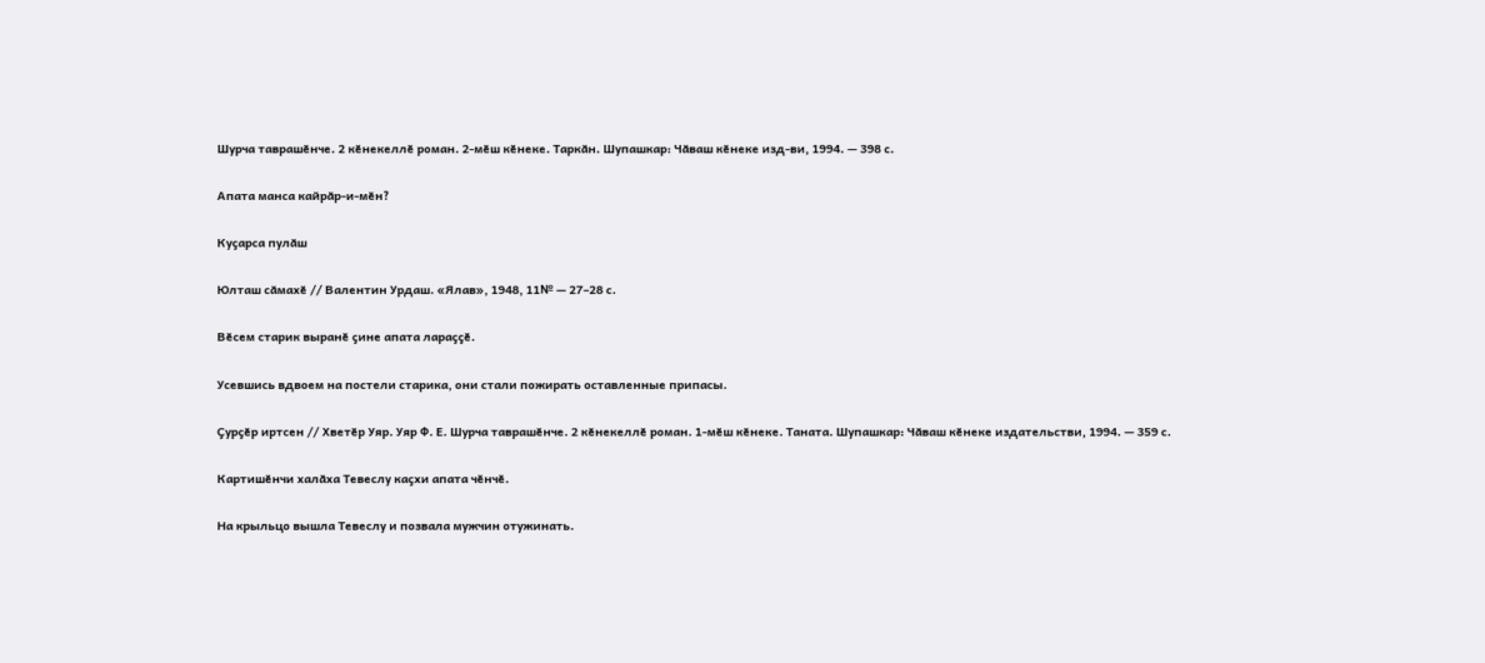Шурча таврашӗнче. 2 кӗнекеллӗ роман. 2-мӗш кӗнеке. Таркӑн. Шупашкар: Чӑваш кӗнеке изд-ви, 1994. — 398 с.

Апата манса кайрӑр-и-мӗн?

Куҫарса пулӑш

Юлташ сӑмахӗ // Валентин Урдаш. «Ялав», 1948, 11№ — 27–28 с.

Вӗсем старик выранӗ ҫине апата лараҫҫӗ.

Усевшись вдвоем на постели старика, они стали пожирать оставленные припасы.

Ҫурҫӗр иртсен // Хветӗр Уяр. Уяр Ф. Е. Шурча таврашӗнче. 2 кӗнекеллӗ роман. 1-мӗш кӗнеке. Таната. Шупашкар: Чӑваш кӗнеке издательстви, 1994. — 359 с.

Картишӗнчи халӑха Тевеслу каҫхи апата чӗнчӗ.

На крыльцо вышла Тевеслу и позвала мужчин отужинать.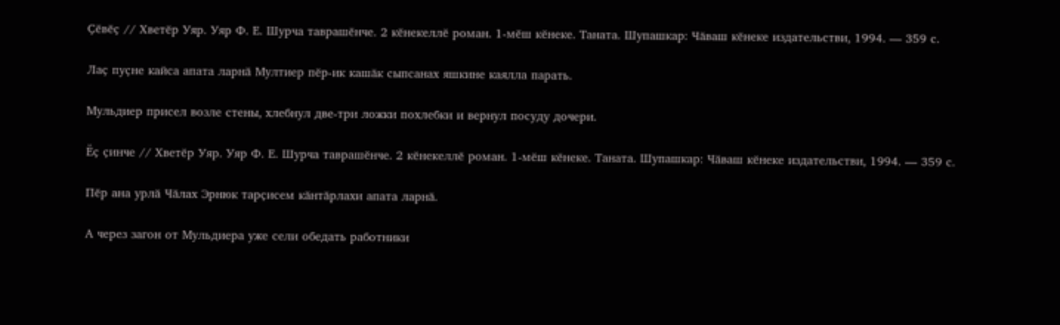Ҫӗвӗҫ // Хветӗр Уяр. Уяр Ф. Е. Шурча таврашӗнче. 2 кӗнекеллӗ роман. 1-мӗш кӗнеке. Таната. Шупашкар: Чӑваш кӗнеке издательстви, 1994. — 359 с.

Лаҫ пуҫне кайса апата ларнӑ Мултиер пӗр-ик кашӑк сыпсанах яшкине каялла парать.

Мульдиер присел возле стены, хлебнул две-три ложки похлебки и вернул посуду дочери.

Ӗҫ ҫинче // Хветӗр Уяр. Уяр Ф. Е. Шурча таврашӗнче. 2 кӗнекеллӗ роман. 1-мӗш кӗнеке. Таната. Шупашкар: Чӑваш кӗнеке издательстви, 1994. — 359 с.

Пӗр ана урлӑ Чӑлах Эрнюк тарҫисем кӑнтӑрлахи апата ларнӑ.

А через загон от Мульдиера уже сели обедать работники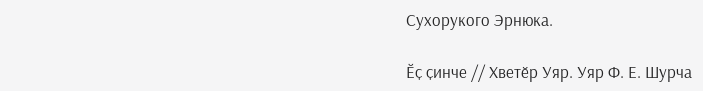Сухорукого Эрнюка.

Ӗҫ ҫинче // Хветӗр Уяр. Уяр Ф. Е. Шурча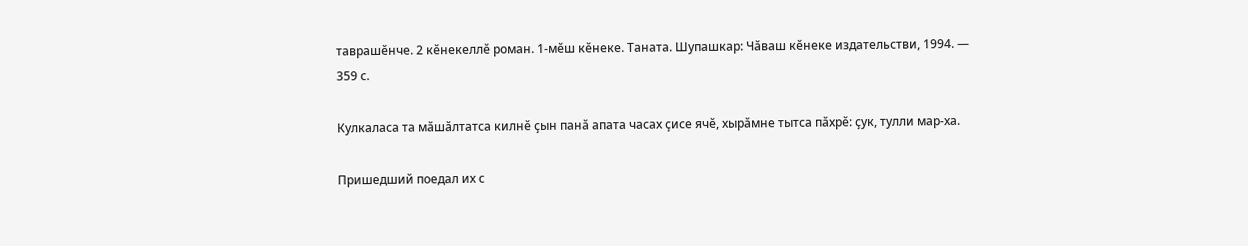таврашӗнче. 2 кӗнекеллӗ роман. 1-мӗш кӗнеке. Таната. Шупашкар: Чӑваш кӗнеке издательстви, 1994. — 359 с.

Кулкаласа та мӑшӑлтатса килнӗ ҫын панӑ апата часах ҫисе ячӗ, хырӑмне тытса пӑхрӗ: ҫук, тулли мар-ха.

Пришедший поедал их с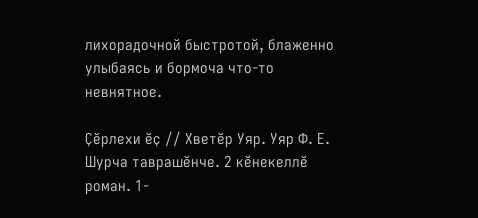лихорадочной быстротой, блаженно улыбаясь и бормоча что-то невнятное.

Ҫӗрлехи ӗҫ // Хветӗр Уяр. Уяр Ф. Е. Шурча таврашӗнче. 2 кӗнекеллӗ роман. 1-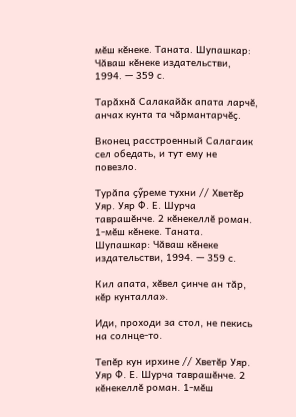мӗш кӗнеке. Таната. Шупашкар: Чӑваш кӗнеке издательстви, 1994. — 359 с.

Тарӑхнӑ Салакайӑк апата ларчӗ, анчах кунта та чӑрмантарчӗҫ.

Вконец расстроенный Салагаик сел обедать, и тут ему не повезло.

Турӑпа ҫӳреме тухни // Хветӗр Уяр. Уяр Ф. Е. Шурча таврашӗнче. 2 кӗнекеллӗ роман. 1-мӗш кӗнеке. Таната. Шупашкар: Чӑваш кӗнеке издательстви, 1994. — 359 с.

Кил апата, хӗвел ҫинче ан тӑр, кӗр кунталла».

Иди, проходи за стол, не пекись на солнце-то.

Тепӗр кун ирхине // Хветӗр Уяр. Уяр Ф. Е. Шурча таврашӗнче. 2 кӗнекеллӗ роман. 1-мӗш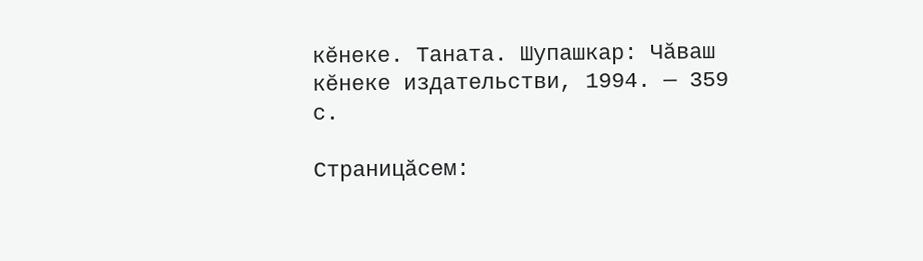кӗнеке. Таната. Шупашкар: Чӑваш кӗнеке издательстви, 1994. — 359 с.

Страницăсем: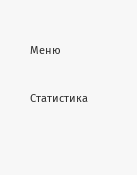Меню



Статистика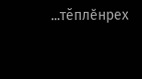...тĕплӗнрех